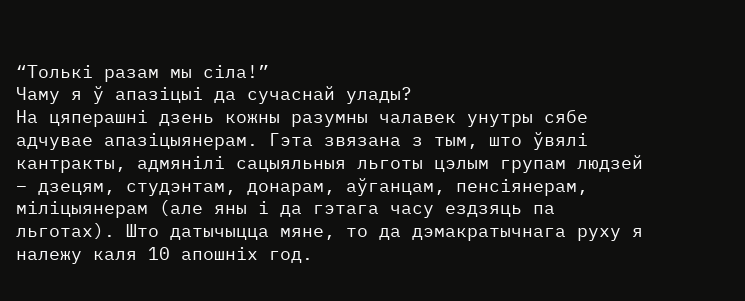“Толькі разам мы сіла!”
Чаму я ў апазіцыі да сучаснай улады?
На цяперашні дзень кожны разумны чалавек унутры сябе адчувае апазіцыянерам. Гэта звязана з тым, што ўвялі кантракты, адмянілі сацыяльныя льготы цэлым групам людзей – дзецям, студэнтам, донарам, аўганцам, пенсіянерам, міліцыянерам (але яны і да гэтага часу ездзяць па льготах). Што датычыцца мяне, то да дэмакратычнага руху я належу каля 10 апошніх год.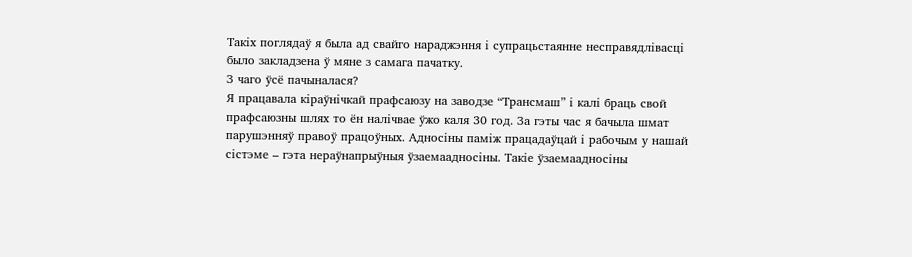Такіх поглядаў я была ад свайго нараджэння і супрацьстаянне несправядлівасці было закладзена ў мяне з самага пачатку.
З чаго ўсё пачыналася?
Я працавала кіраўнічкай прафсаюзу на заводзе “Трансмаш” і калі браць свой прафсаюзны шлях то ён налічвае ўжо каля 30 год. За гэты час я бачыла шмат парушэнняў правоў працоўных. Адносіны паміж працадаўцай і рабочым у нашай сістэме – гэта нераўнапрыўныя ўзаемаадносіны. Такіе ўзаемаадносіны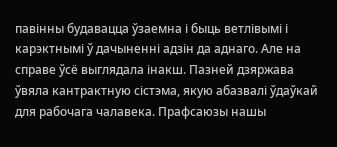павінны будавацца ўзаемна і быць ветлівымі і карэктнымі ў дачыненні адзін да аднаго. Але на справе ўсё выглядала інакш. Пазней дзяржава ўвяла кантрактную сістэма, якую абазвалі ўдаўкай для рабочага чалавека. Прафсаюзы нашы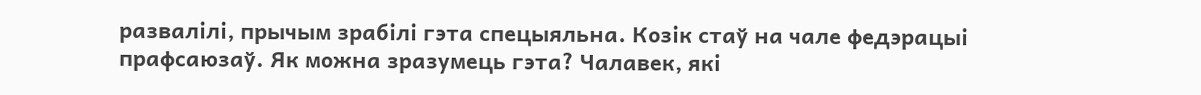развалілі, прычым зрабілі гэта спецыяльна. Козік стаў на чале федэрацыі прафсаюзаў. Як можна зразумець гэта? Чалавек, які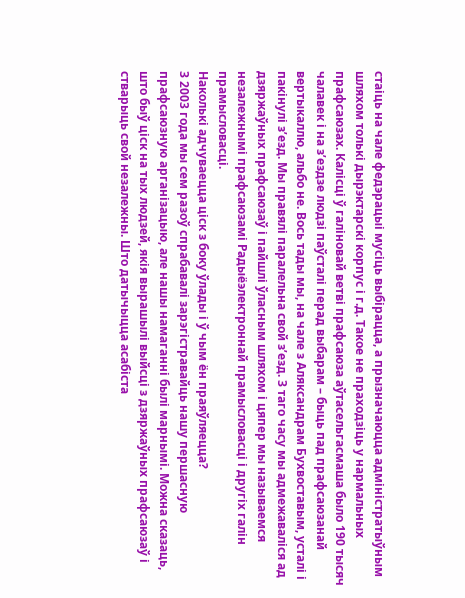стаіць на чале федэрацыі мусіць выбірацца, а прызначаюцца адміністратыўным шляхом толькі дырэктарскі корпус і г.д. Такое не праходзіць у нармальных прафсаюзах. Калісці ў галіновай ветві прафсаюза аўтасельгасмаша было 190 тысяч чалавек і на з’ездзе людзі паўсталі перад выбарам – быць пад прафсаюзанай вертыкаллю, альбо не. Вось тады мы, на чале з Аляксандрам Бухвоставым, усталі і пакінулі з’езд. Мы правялі паралельна свой з’езд. З таго часу мы адмежаваліся ад дзяржаўных прафсаюзаў і пайшлі ўласным шляхом і цяпер мы называемся незалежнымі прафсаюзамі Радыёэлектроннай прамысловасці і другіх галін прамысловасці.
Наколькі адчуваецца ціск з боку ўлады і ў чым ён праяўляецца?
З 2003 года мы сем разоў спрабавалі зарэгістравайць нашу першасную прафсаюзную арганізацыю, але нашы намаганні былі марнымі. Можна сказаць, што быў ціск на тых людзей, якія вырашылі выйсці з дзяржаўных прафсаюзаў і стварыць свой незалежны. Што датычыцца асабіста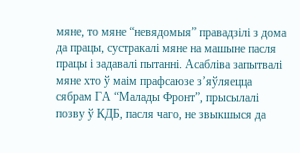мяне, то мяне “невядомыя” правадзілі з дома да працы, сустракалі мяне на машыне пасля працы і задавалі пытанні. Асабліва запытвалі мяне хто ў маім прафсаюзе з’яўляецца сябрам ГА “Малады Фронт”, прысылалі позву ў КДБ, пасля чаго, не звыкшыся да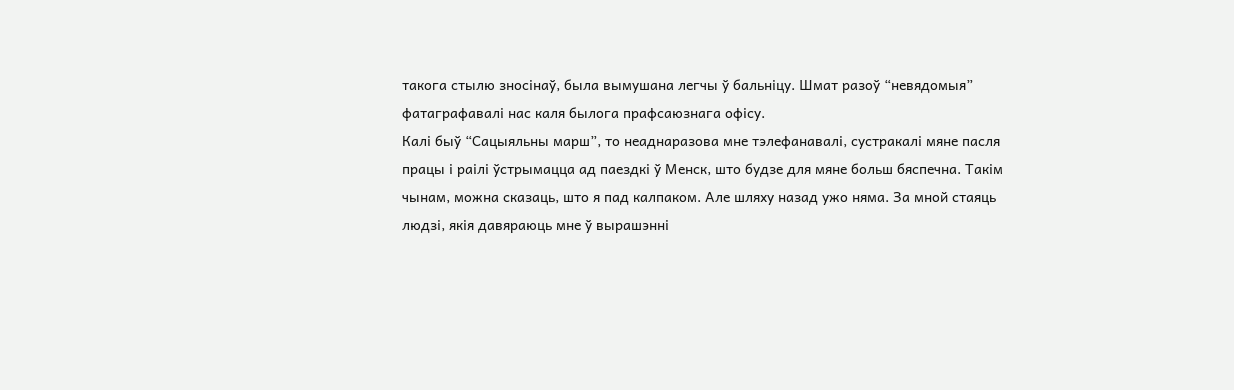такога стылю зносінаў, была вымушана легчы ў бальніцу. Шмат разоў “невядомыя” фатаграфавалі нас каля былога прафсаюзнага офісу.
Калі быў “Сацыяльны марш”, то неаднаразова мне тэлефанавалі, сустракалі мяне пасля працы і раілі ўстрымацца ад паездкі ў Менск, што будзе для мяне больш бяспечна. Такім чынам, можна сказаць, што я пад калпаком. Але шляху назад ужо няма. За мной стаяць людзі, якія давяраюць мне ў вырашэнні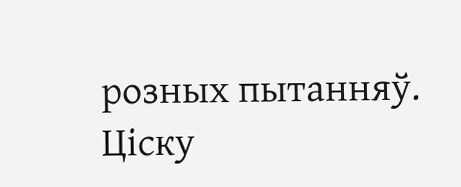розных пытанняў. Ціску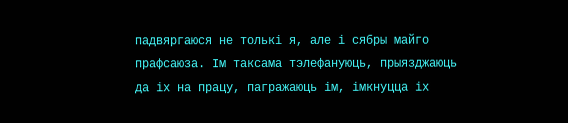падвяргаюся не толькі я, але і сябры майго прафсаюза. Ім таксама тэлефануюць, прыязджаюць да іх на працу, пагражаюць ім, імкнуцца іх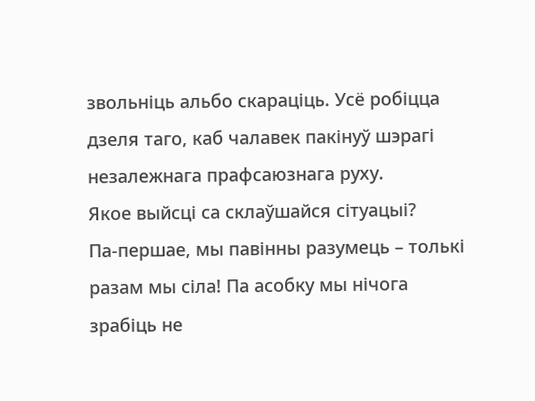звольніць альбо скараціць. Усё робіцца дзеля таго, каб чалавек пакінуў шэрагі незалежнага прафсаюзнага руху.
Якое выйсці са склаўшайся сітуацыі?
Па-першае, мы павінны разумець – толькі разам мы сіла! Па асобку мы нічога зрабіць не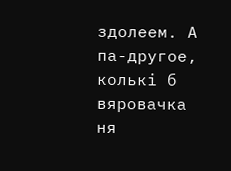здолеем. А па-другое, колькі б вяровачка ня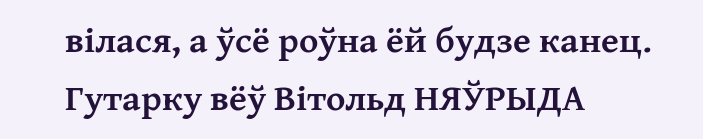вілася, а ўсё роўна ёй будзе канец.
Гутарку вёў Вітольд НЯЎРЫДА